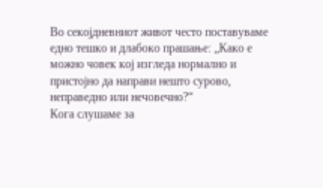Во секојдневниот живот често поставуваме едно тешко и длабоко прашање: „Како е можно човек кој изгледа нормално и пристојно да направи нешто сурово, неправедно или нечовечно?“
Кога слушаме за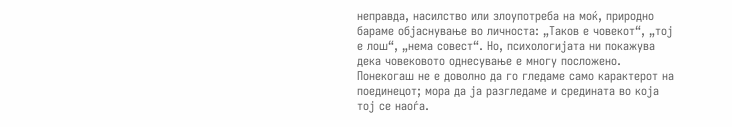неправда, насилство или злоупотреба на моќ, природно бараме објаснување во личноста: „Таков е човекот“, „тој е лош“, „нема совест“. Но, психологијата ни покажува дека човековото однесување е многу посложено. Понекогаш не е доволно да го гледаме само карактерот на поединецот; мора да ја разгледаме и средината во која тој се наоѓа.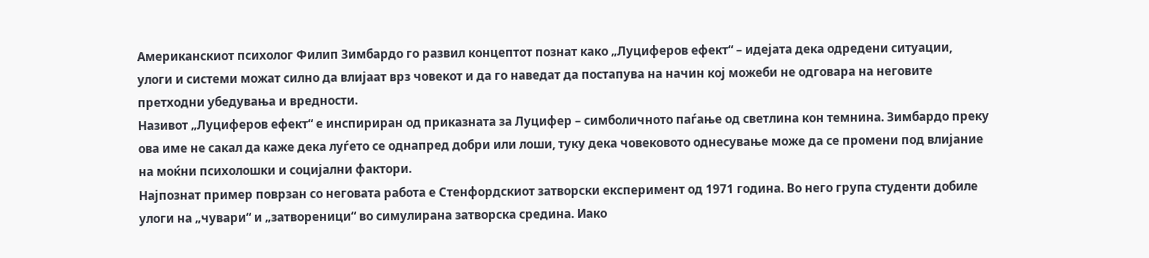Американскиот психолог Филип Зимбардо го развил концептот познат како „Луциферов ефект“ – идејата дека одредени ситуации, улоги и системи можат силно да влијаат врз човекот и да го наведат да постапува на начин кој можеби не одговара на неговите претходни убедувања и вредности.
Називот „Луциферов ефект“ е инспириран од приказната за Луцифер – симболичното паѓање од светлина кон темнина. Зимбардо преку ова име не сакал да каже дека луѓето се однапред добри или лоши, туку дека човековото однесување може да се промени под влијание на моќни психолошки и социјални фактори.
Најпознат пример поврзан со неговата работа е Стенфордскиот затворски експеримент од 1971 година. Во него група студенти добиле улоги на „чувари“ и „затвореници“ во симулирана затворска средина. Иако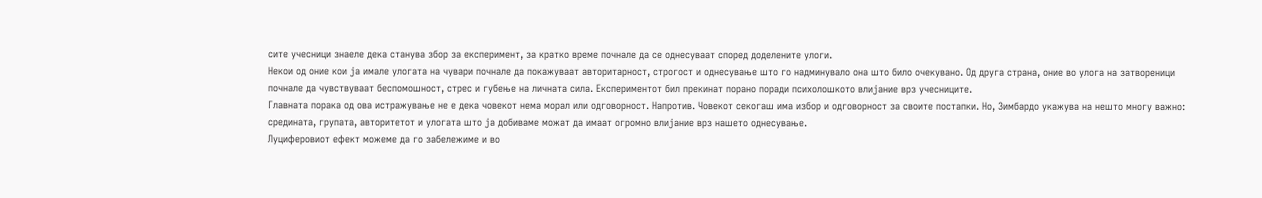сите учесници знаеле дека станува збор за експеримент, за кратко време почнале да се однесуваат според доделените улоги.
Некои од оние кои ја имале улогата на чувари почнале да покажуваат авторитарност, строгост и однесување што го надминувало она што било очекувано. Од друга страна, оние во улога на затвореници почнале да чувствуваат беспомошност, стрес и губење на личната сила. Експериментот бил прекинат порано поради психолошкото влијание врз учесниците.
Главната порака од ова истражување не е дека човекот нема морал или одговорност. Напротив. Човекот секогаш има избор и одговорност за своите постапки. Но, Зимбардо укажува на нешто многу важно: средината, групата, авторитетот и улогата што ја добиваме можат да имаат огромно влијание врз нашето однесување.
Луциферовиот ефект можеме да го забележиме и во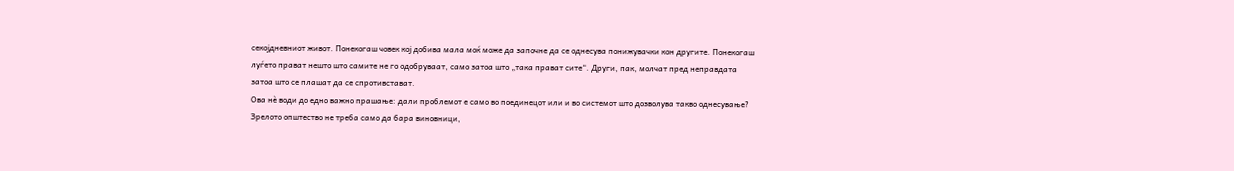секојдневниот живот. Понекогаш човек кој добива мала моќ може да започне да се однесува понижувачки кон другите. Понекогаш луѓето прават нешто што самите не го одобруваат, само затоа што „така прават сите“. Други, пак, молчат пред неправдата затоа што се плашат да се спротивстават.
Ова нè води до едно важно прашање: дали проблемот е само во поединецот или и во системот што дозволува такво однесување?
Зрелото општество не треба само да бара виновници,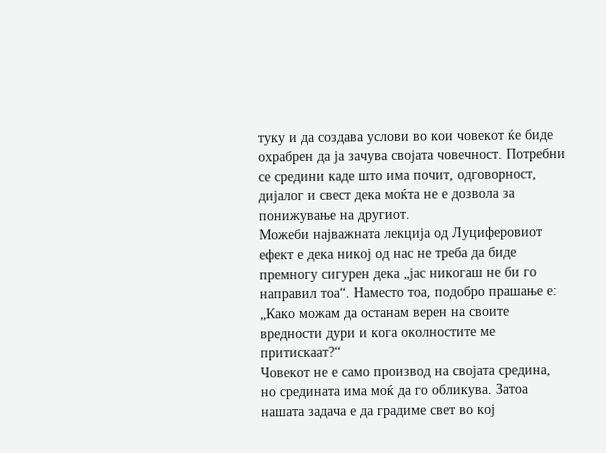туку и да создава услови во кои човекот ќе биде охрабрен да ја зачува својата човечност. Потребни се средини каде што има почит, одговорност, дијалог и свест дека моќта не е дозвола за понижување на другиот.
Можеби најважната лекција од Луциферовиот ефект е дека никој од нас не треба да биде премногу сигурен дека „јас никогаш не би го направил тоа“. Наместо тоа, подобро прашање е: „Како можам да останам верен на своите вредности дури и кога околностите ме притискаат?“
Човекот не е само производ на својата средина, но средината има моќ да го обликува. Затоа нашата задача е да градиме свет во кој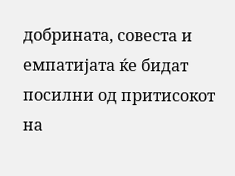добрината, совеста и емпатијата ќе бидат посилни од притисокот на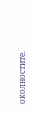околностите.